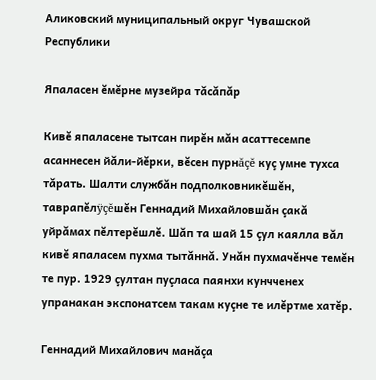Аликовский муниципальный округ Чувашской Республики

Япаласен ĕмĕрне музейра тăсăпăр

Кивĕ япаласене тытсан пирĕн мăн асаттесемпе асаннесен йăли-йĕрки, вĕсен пурнăçĕ куç умне тухса тăрать. Шалти службăн подполковникĕшĕн, таврапĕлÿçĕшĕн Геннадий Михайловшăн çакă уйрăмах пĕлтерĕшлĕ. Шăп та шай 15 çул каялла вăл кивĕ япаласем пухма тытăннă. Унăн пухмачĕнче темĕн те пур. 1929 çултан пуçласа паянхи кунчченех упранакан экспонатсем такам куçне те илĕртме хатĕр.

Геннадий Михайлович манăçа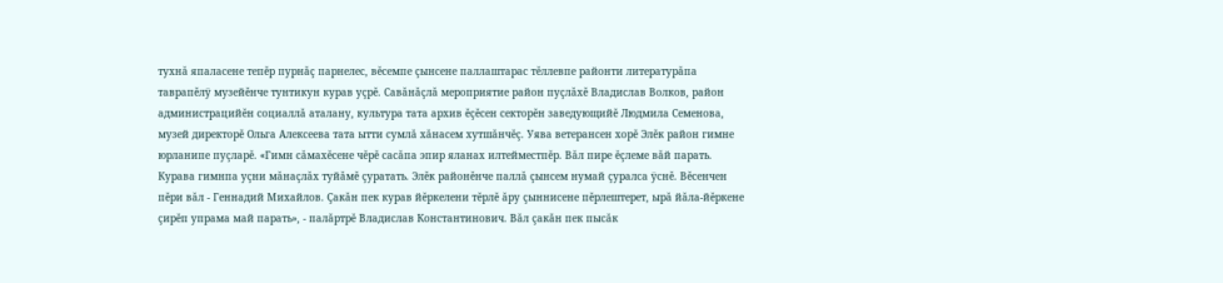тухнă япаласене тепĕр пурнăç парнелес, вĕсемпе çынсене паллаштарас тĕллевпе районти литературăпа таврапĕлÿ музейĕнче тунтикун курав уçрĕ. Савăнăçлă мероприятие район пуçлăхĕ Владислав Волков, район администрацийĕн социаллă аталану, культура тата архив ĕçĕсен секторĕн заведующийĕ Людмила Семенова, музей директорĕ Ольга Алексеева тата ытти сумлă хăнасем хутшăнчĕç. Уява ветерансен хорĕ Элĕк район гимне юрланипе пуçларĕ. «Гимн сăмахĕсене чĕрĕ сасăпа эпир яланах илтейместпĕр. Вăл пире ĕçлеме вăй парать. Курава гимнпа уçни мăнаçлăх туйăмĕ çуратать. Элĕк районĕнче паллă çынсем нумай çуралса ÿснĕ. Вĕсенчен пĕри вăл - Геннадий Михайлов. Çакăн пек курав йĕркелени тĕрлĕ ăру çыннисене пĕрлештерет, ырă йăла-йĕркене çирĕп упрама май парать», - палăртрĕ Владислав Константинович. Вăл çакăн пек пысăк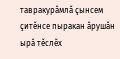тавракурăмлă çынсем çитĕнсе пыракан ăрушăн ырă тĕслĕх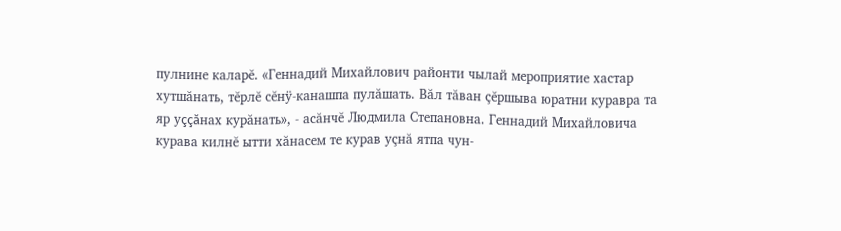пулнине каларĕ. «Геннадий Михайлович районти чылай мероприятие хастар хутшăнать, тĕрлĕ сĕнÿ-канашпа пулăшать. Вăл тăван çĕршыва юратни куравра та яр уççăнах курăнать», - асăнчĕ Людмила Степановна. Геннадий Михайловича курава килнĕ ытти хăнасем те курав уçнă ятпа чун-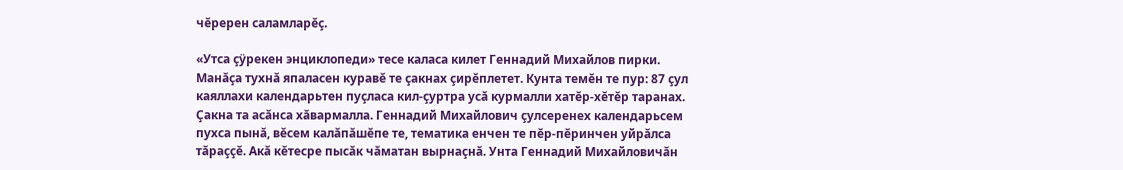чĕререн саламларĕç.

«Утса çÿрекен энциклопеди» тесе каласа килет Геннадий Михайлов пирки. Манăçа тухнă япаласен куравĕ те çакнах çирĕплетет. Кунта темĕн те пур: 87 çул каяллахи календарьтен пуçласа кил-çуртра усă курмалли хатĕр-хĕтĕр таранах. Çакна та асăнса хăвармалла. Геннадий Михайлович çулсеренех календарьсем пухса пынă, вĕсем калăпăшĕпе те, тематика енчен те пĕр-пĕринчен уйрăлса тăраççĕ. Акă кĕтесре пысăк чăматан вырнаçнă. Унта Геннадий Михайловичăн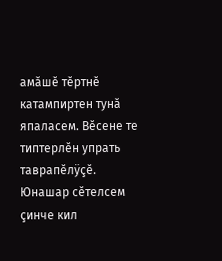амăшĕ тĕртнĕ катампиртен тунă япаласем. Вĕсене те типтерлĕн упрать таврапĕлÿçĕ. Юнашар сĕтелсем çинче кил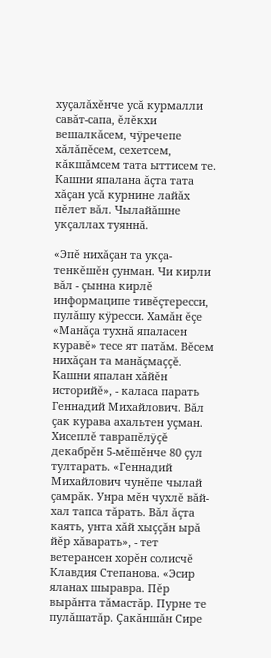хуçалăхĕнче усă курмалли савăт-сапа, ĕлĕкхи вешалкăсем, чÿречепе хăлăпĕсем, сехетсем, кăкшăмсем тата ыттисем те. Кашни япалана ăçта тата хăçан усă курнине лайăх пĕлет вăл. Чылайăшне укçаллах туяннă.

«Эпĕ нихăçан та укçа-тенкĕшĕн çунман. Чи кирли вăл - çынна кирлĕ информаципе тивĕçтересси, пулăшу кÿресси. Хамăн ĕçе «Манăçа тухнă япаласен куравĕ» тесе ят патăм. Вĕсем нихăçан та манăçмаççĕ. Кашни япалан хăйĕн историйĕ», - каласа парать Геннадий Михайлович. Вăл çак курава ахальтен уçман. Хисеплĕ таврапĕлÿçĕ декабрĕн 5-мĕшĕнче 80 çул тултарать. «Геннадий Михайлович чунĕпе чылай çамрăк. Унра мĕн чухлĕ вăй-хал тапса тăрать. Вăл ăçта каять, унта хăй хыççăн ырă йĕр хăварать», - тет ветерансен хорĕн солисчĕ Клавдия Степанова. «Эсир яланах шыравра. Пĕр вырăнта тăмастăр. Пурне те пулăшатăр. Çакăншăн Сире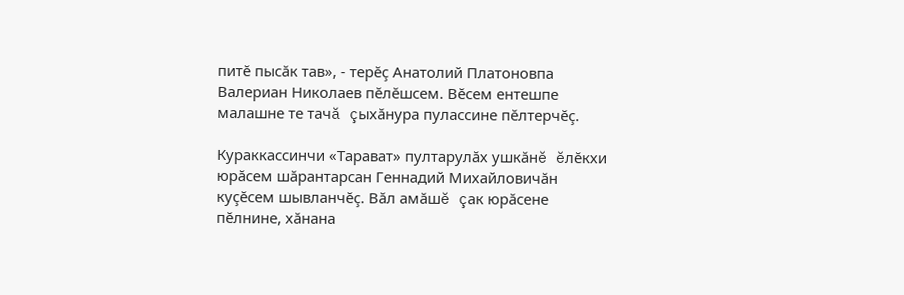питĕ пысăк тав», - терĕç Анатолий Платоновпа Валериан Николаев пĕлĕшсем. Вĕсем ентешпе малашне те тачă çыхăнура пулассине пĕлтерчĕç.

Кураккассинчи «Тарават» пултарулăх ушкăнĕ ĕлĕкхи юрăсем шăрантарсан Геннадий Михайловичăн куçĕсем шывланчĕç. Вăл амăшĕ çак юрăсене пĕлнине, хăнана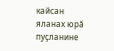кайсан яланах юрă пуçланине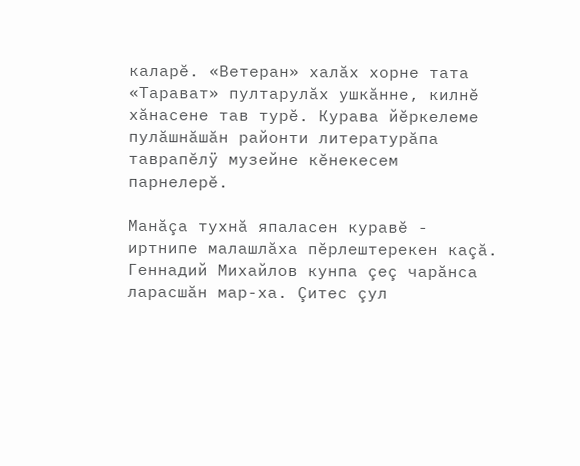каларĕ. «Ветеран» халăх хорне тата «Тарават» пултарулăх ушкăнне, килнĕ хăнасене тав турĕ. Курава йĕркелеме пулăшнăшăн районти литературăпа таврапĕлÿ музейне кĕнекесем парнелерĕ.

Манăçа тухнă япаласен куравĕ - иртнипе малашлăха пĕрлештерекен каçă. Геннадий Михайлов кунпа çеç чарăнса ларасшăн мар-ха. Çитес çул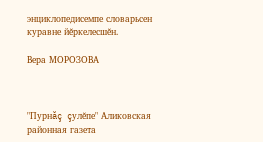энциклопедисемпе словарьсен куравне йĕркелесшĕн.

Вера МОРОЗОВА



"Пурнăç çулĕпе" Аликовская районная газета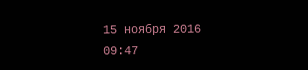15 ноября 2016
09:47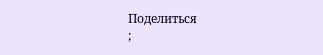Поделиться
;